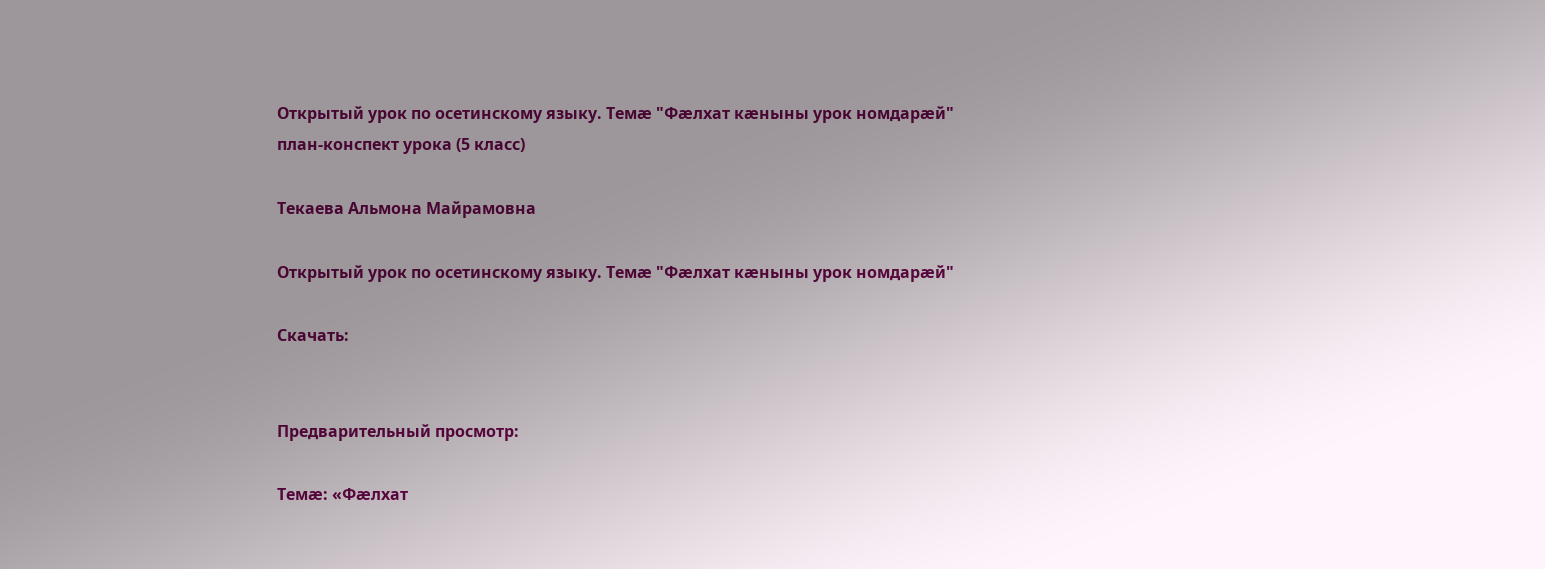Открытый урок по осетинскому языку. Темæ "Фæлхат кæныны урок номдарæй"
план-конспект урока (5 класс)

Текаева Альмона Майрамовна

Открытый урок по осетинскому языку. Темæ "Фæлхат кæныны урок номдарæй"

Скачать:


Предварительный просмотр:

Темæ: «Фæлхат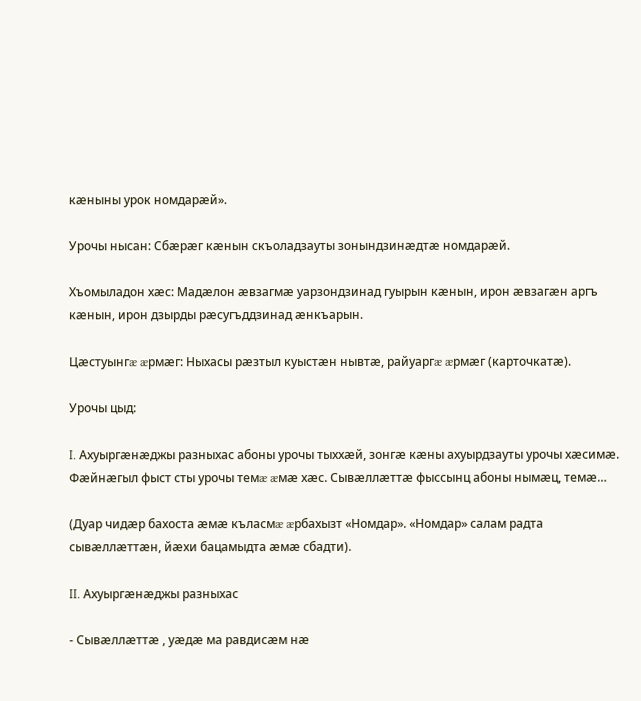кæныны урок номдарæй».

Урочы нысан: Сбæрæг кæнын скъоладзауты зонындзинæдтæ номдарæй.

Хъомыладон хæс: Мадæлон æвзагмæ уарзондзинад гуырын кæнын, ирон æвзагæн аргъ кæнын, ирон дзырды рæсугъддзинад æнкъарын.

Цæстуынгæ æрмæг: Ныхасы рæзтыл куыстæн нывтæ, райуаргæ æрмæг (карточкатæ).

Урочы цыд:

I. Ахуыргæнæджы разныхас абоны урочы тыххæй, зонгæ кæны ахуырдзауты урочы хæсимæ. Фæйнæгыл фыст сты урочы темæ æмæ хæс. Сывæллæттæ фыссынц абоны нымæц, темæ…

(Дуар чидæр бахоста æмæ къласмæ æрбахызт «Номдар». «Номдар» салам радта сывæллæттæн, йæхи бацамыдта æмæ сбадти).

II. Ахуыргæнæджы разныхас

- Сывæллæттæ , уæдæ ма равдисæм нæ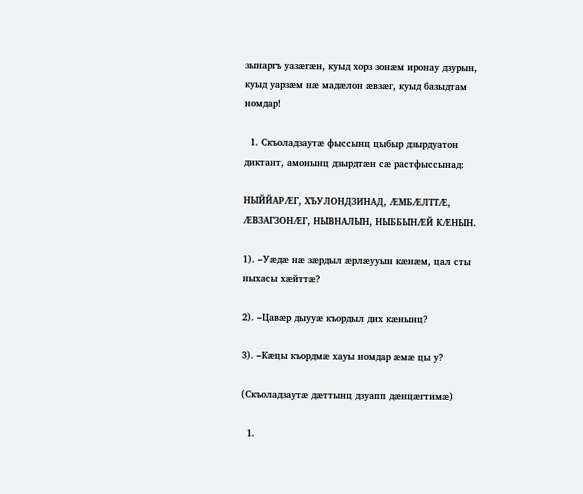зынаргъ уазæгæн, куыд хорз зонæм иронау дзурын, куыд уарзæм нæ мадæлон æвзæг, куыд базыдтам номдар!

  1. Скъоладзаутæ фыссынц цыбыр дзырдуатон диктант, амонынц дзырдтæн сæ растфыссынад:

НЫЙЙАРÆГ, ХЪУЛОНДЗИНАД, ÆМБÆЛТТÆ, ÆВЗАГЗОНÆГ, НЫВНАЛЫН, НЫББЫНÆЙ КÆНЫН.

1). –Уæдæ нæ зæрдыл æрлæууын кæнæм, цал сты ныхасы хæйттæ?

2). –Цавæр дыууæ къордыл дих кæнынц?

3). –Кæцы къордмæ хауы номдар æмæ цы у?

(Скъоладзаутæ дæттынц дзуапп дæнцæгтимæ)

  1.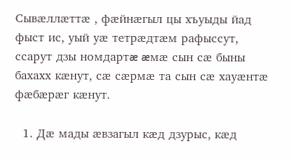Сывæллæттæ , фæйнæгыл цы хъуыды йад фыст ис, уый уæ тетрæдтæм рафыссут, ссарут дзы номдартæ æмæ сын сæ быны бахахх кæнут, сæ сæрмæ та сын сæ хауæнтæ фæбæрæг кæнут.

  1. Дæ мады æвзагыл кæд дзурыс, кæд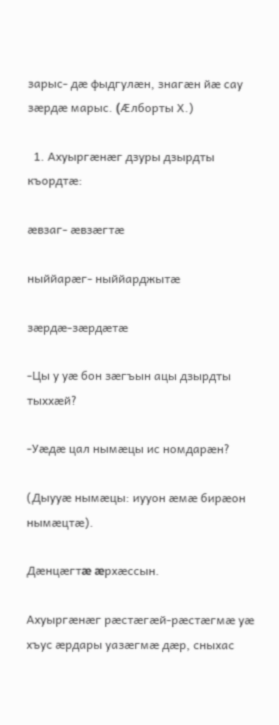зарыс- дæ фыдгулæн, знагæн йæ сау зæрдæ марыс. (Æлборты Х.)

  1. Ахуыргæнæг дзуры дзырдты къордтæ:

æвзаг- æвзæгтæ

ныййарæг- ныййарджытæ

зæрдæ-зæрдæтæ

-Цы у уæ бон зæгъын ацы дзырдты тыххæй?

-Уæдæ цал нымæцы ис номдарæн?

(Дыууæ нымæцы: иууон æмæ бирæон нымæцтæ).

Дæнцæгтæ æрхæссын.

Ахуыргæнæг рæстæгæй-рæстæгмæ уæ хъус æрдары уазæгмæ дæр, сныхас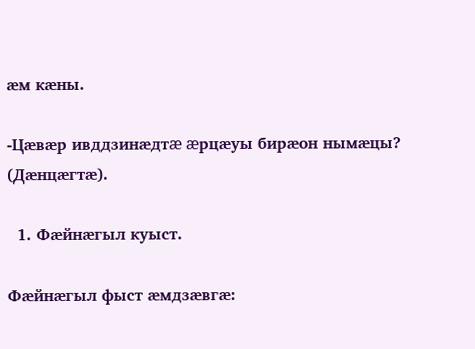æм кæны.

-Цæвæр ивддзинæдтæ æрцæуы бирæон нымæцы? (Дæнцæгтæ).

  1. Фæйнæгыл куыст.

Фæйнæгыл фыст æмдзæвгæ: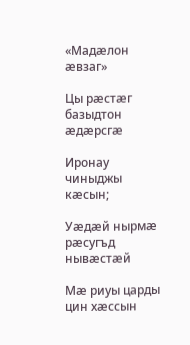«Мадæлон æвзаг»

Цы рæстæг базыдтон æдæрсгæ

Иронау чиныджы кæсын;

Уæдæй нырмæ рæсугъд нывæстæй

Мæ риуы царды цин хæссын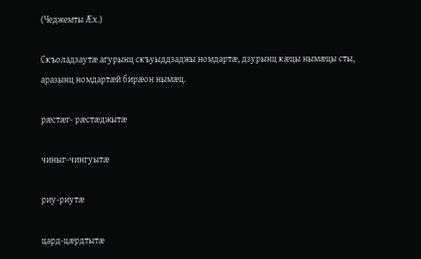(Чеджемты Æх.)

Скъоладзаутæ агурынц скъуыддзаджы номдартæ, дзурынц кæцы нымæцы сты, аразынц номдартæй бирæон нымæц.

рæстæг- рæстæджытæ

чиныг-чингуытæ

риу-риутæ

цард-цæрдтытæ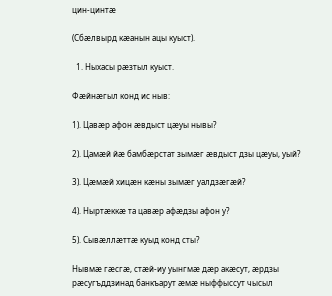цин-цинтæ

(Сбæлвырд кæанын ацы куыст).

  1. Ныхасы рæзтыл куыст.

Фæйнæгыл конд ис ныв:

1). Цавæр афон æвдыст цæуы нывы?

2). Цамæй йæ бамбæрстат зымæг æвдыст дзы цæуы, уый?

3). Цæмæй хицæн кæны зымæг уалдзæгæй?

4). Ныртæккæ та цавæр афæдзы афон у?

5). Сывæллæттæ куыд конд сты?

Нывмæ гæсгæ, стæй-иу уынгмæ дæр акæсут, æрдзы рæсугъддзинад банкъарут æмæ ныффыссут чысыл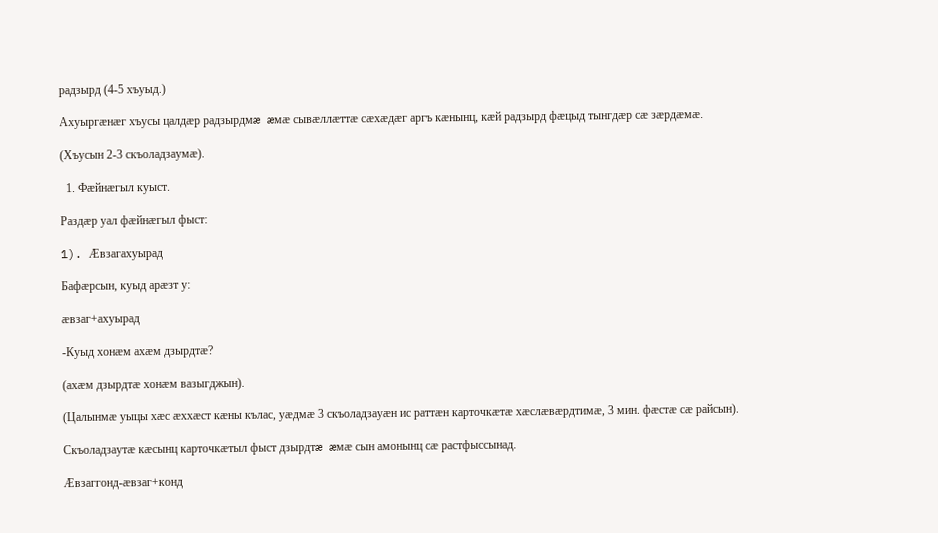радзырд (4-5 хъуыд.)

Ахуыргæнæг хъусы цалдæр радзырдмæ æмæ сывæллæттæ сæхæдæг аргъ кæнынц, кæй радзырд фæцыд тынгдæр сæ зæрдæмæ.

(Хъусын 2-3 скъоладзаумæ).

  1. Фæйнæгыл куыст.

Раздæр уал фæйнæгыл фыст:

1). Æвзагахуырад

Бафæрсын, куыд арæзт у:

æвзаг+ахуырад

-Куыд хонæм ахæм дзырдтæ?

(ахæм дзырдтæ хонæм вазыгджын).

(Цалынмæ уыцы хæс æххæст кæны кълас, уæдмæ 3 скъоладзауæн ис раттæн карточкæтæ хæслæвæрдтимæ, 3 мин. фæстæ сæ райсын).

Скъоладзаутæ кæсынц карточкæтыл фыст дзырдтæ æмæ сын амонынц сæ растфыссынад.

Æвзаггонд-æвзаг+конд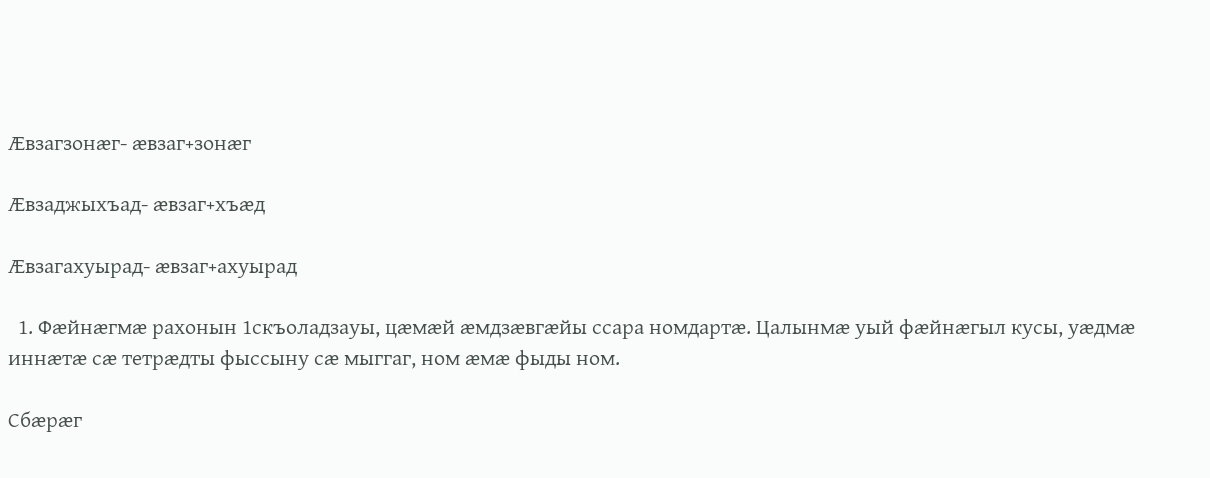Æвзагзонæг- æвзаг+зонæг

Æвзаджыхъад- æвзаг+хъæд

Æвзагахуырад- æвзаг+ахуырад

  1. Фæйнæгмæ рахонын 1скъоладзауы, цæмæй æмдзæвгæйы ссара номдартæ. Цалынмæ уый фæйнæгыл кусы, уæдмæ иннæтæ сæ тетрæдты фыссыну сæ мыггаг, ном æмæ фыды ном.

Сбæрæг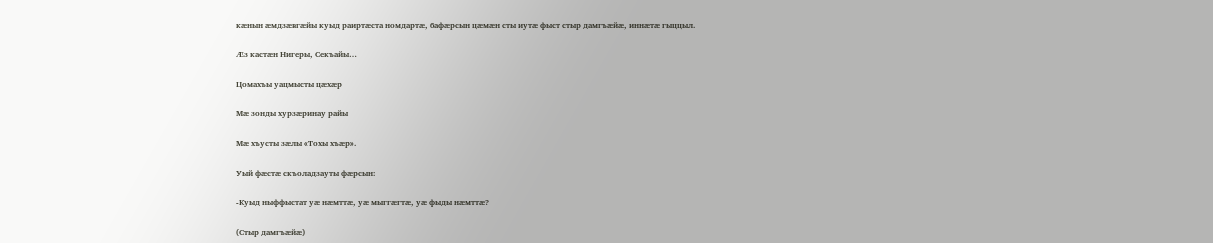кæнын æмдзæвгæйы куыд раиртæста номдартæ, бафæрсын цæмæн сты иутæ фыст стыр дамгъæйæ, иннæтæ гыццыл.

Æз кастæн Нигеры, Секъайы…

Цомахъы уацмысты цæхæр

Мæ зонды хурзæринау райы

Мæ хъусты зæлы «Тохы хъæр».

Уый фæстæ скъоладзауты фæрсын:

-Куыд ныффыстат уæ нæмттæ, уæ мыггæгтæ, уæ фыды нæмттæ?

(Стыр дамгъæйæ)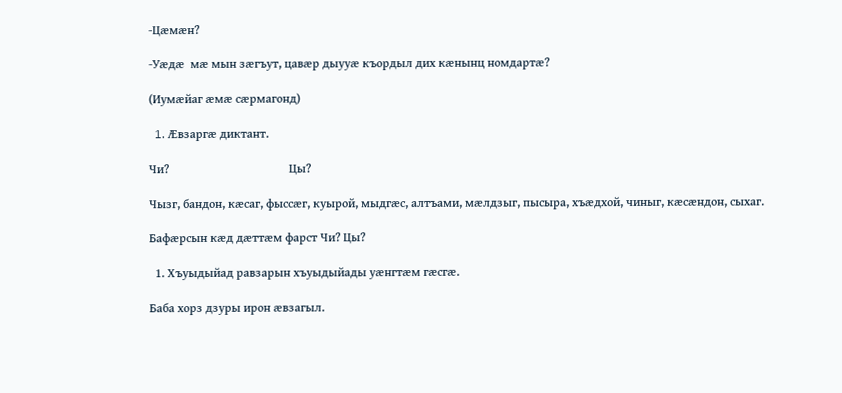-Цæмæн?

-Уæдæ  мæ мын зæгъут, цавæр дыууæ къордыл дих кæнынц номдартæ?

(Иумæйаг æмæ сæрмагонд)

  1. Æвзаргæ диктант.

Чи?                                        Цы?

Чызг, бандон, кæсаг, фыссæг, куырой, мыдгæс, алтъами, мæлдзыг, пысыра, хъæдхой, чиныг, кæсæндон, сыхаг.

Бафæрсын кæд дæттæм фарст Чи? Цы?

  1. Хъуыдыйад равзарын хъуыдыйады уæнгтæм гæсгæ.

Баба хорз дзуры ирон æвзагыл.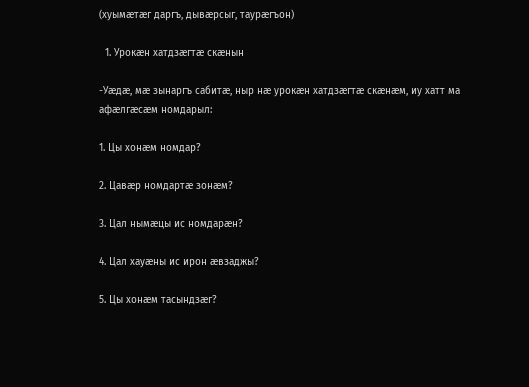(хуымæтæг даргъ, дывæрсыг, таурæгъон)

  1. Урокæн хатдзæгтæ скæнын

-Уæдæ, мæ зынаргъ сабитæ, ныр нæ урокæн хатдзæгтæ скæнæм, иу хатт ма афæлгæсæм номдарыл:

1. Цы хонæм номдар?

2. Цавæр номдартæ зонæм?

3. Цал нымæцы ис номдарæн?

4. Цал хауæны ис ирон æвзаджы?

5. Цы хонæм тасындзæг?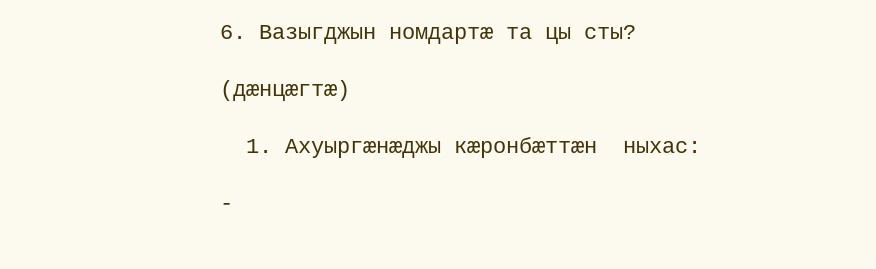6. Вазыгджын номдартæ та цы сты?

(дæнцæгтæ)

  1. Ахуыргæнæджы кæронбæттæн  ныхас:

-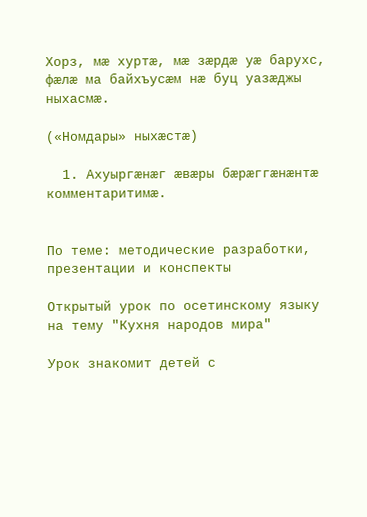Хорз, мæ хуртæ, мæ зæрдæ уæ барухс, фæлæ ма байхъусæм нæ буц уазæджы ныхасмæ.

(«Номдары» ныхæстæ)

  1. Ахуыргæнæг æвæры бæрæггæнæнтæ комментаритимæ.


По теме: методические разработки, презентации и конспекты

Открытый урок по осетинскому языку на тему "Кухня народов мира"

Урок знакомит детей с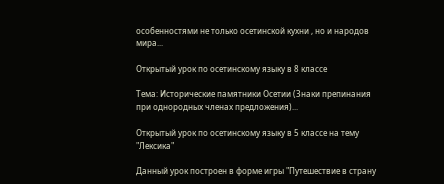особенностями не только осетинской кухни , но и народов мира...

Открытый урок по осетинскому языку в 8 классе

Тема: Исторические памятники Осетии (Знаки препинания при однородных членах предложения)...

Открытый урок по осетинскому языку в 5 классе на тему "Лексика"

Данный урок построен в форме игры "Путешествие в страну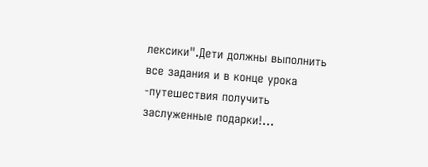лексики".Дети должны выполнить все задания и в конце урока -путешествия получить заслуженные подарки!...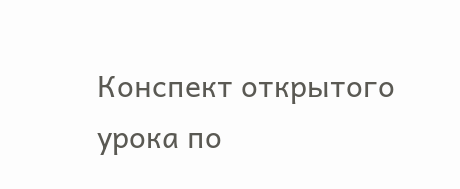Конспект открытого урока по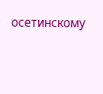осетинскому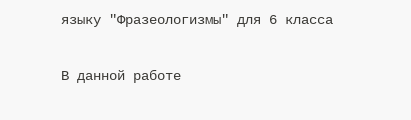языку "Фразеологизмы" для 6 класса

В данной работе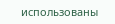использованы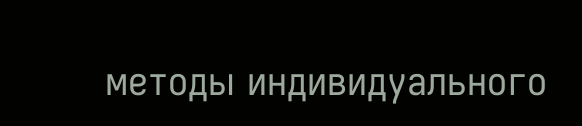методы индивидуального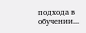подхода в обучении...